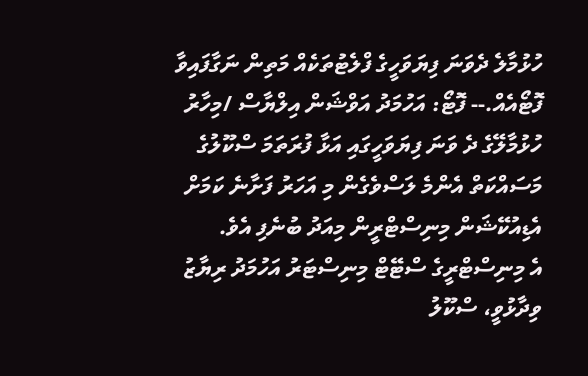ހުޅުމާލެ ދެވަނަ ފިޔަވަހީގެ ފްލެޓުތަކެއް މަތިން ނަގާފައިވާ ފޮޓޯއެއް.-- ފޮޓޯ: އަހުމަދު އަވްޝަން އިލްޔާސް /މިހާރު
ހުޅުމާލޭގެ ދެ ވަނަ ފިޔަވަހީގައި އަޅާ ފުރަތަމަ ސްކޫލުގެ މަސައްކަތް އެންމެ ލަސްވެގެން މި އަހަރު ފަށާނެ ކަމަށް އެޑިއުކޭޝަން މިނިސްޓްރީން މިއަދު ބުނެފި އެވެ.
އެ މިނިސްޓްރީގެ ސްޓޭޓް މިނިސްޓަރު އަހުމަދު ރިޔާޒު ވިދާޅުވީ، ސްކޫލު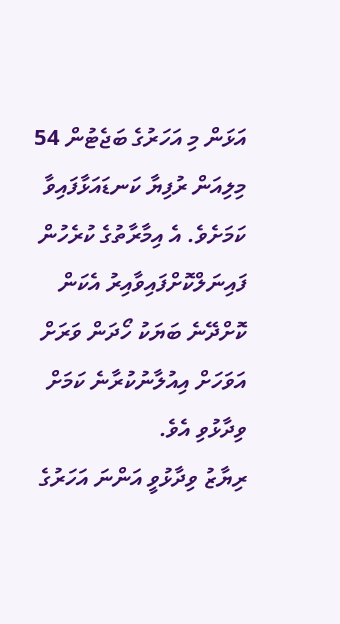އަޅަން މި އަހަރުގެ ބަޖެޓުން 54 މިލިއަން ރުފިޔާ ކަނޑައަޅާފައިވާ ކަމަށެވެ. އެ އިމާރާތުގެ ކުރެހުން ފައިނަލްކޮށްފައިވާއިރު އެކަން ކޮށްދޭނެ ބަޔަކު ހޯދަން ވަރަށް އަވަހަށް އިއުލާނުކުރާނެ ކަމަށް ވިދާޅުވި އެވެ.
ރިޔާޒު ވިދާޅުވީ އަންނަ އަހަރުގެ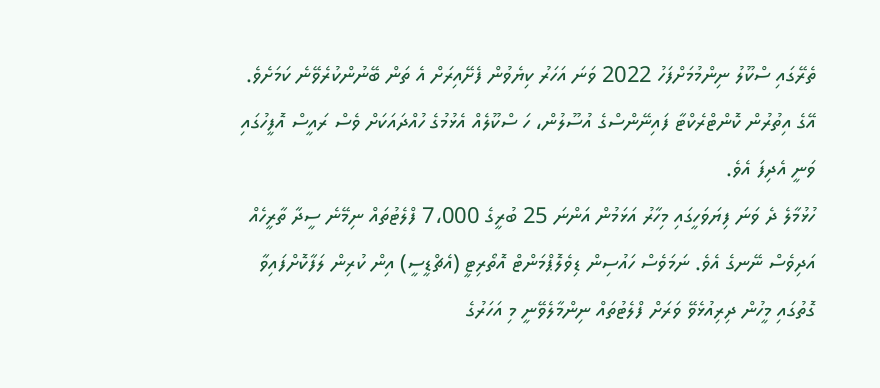ތެރޭގައި ސްކޫލު ނިންމުމަށްފަހު 2022 ވަނަ އަހަރު ކިޔެވުން ފެށޭއިރަށް އެ ތަން ބޭނުންކުރެވޭނެ ކަމަށެވެ.
އޭގެ އިތުރުން ކޮންޓްރެކްޓާ ފައިނޭންސްގެ އުސޫލުން، ހަ ސްކޫލެއް އެޅުމުގެ ހުއްދައަކަށް ވެސް ރައީސް އޮފީހުގައި ވަނީ އެދިފަ އެވެ.
ހުޅުމާލެ ދެ ވަނަ ފިޔަވަހީގައި މިހާރު އަޅަމުން އަންނަ 25 ބުރީގެ 7،000 ފްލެޓުތައް ނިމޭނެ ސީދާ ތާރީހެއް އަދިވެސް ނޭނގެ އެވެ. ނަމަވެސް ހައުސިން ޑިވެލޮޕްމަންޓް އޮތޯރިޓީ (އެޗްޑީސީ) އިން ކުރިން ލަފާކޮށްފައިވާ ގޮތުގައި މީހުން ދިރިއުޅެވޭ ވަރަށް ފްލެޓުތައް ނިންމާލެވޭނީ މި އަހަރުގެ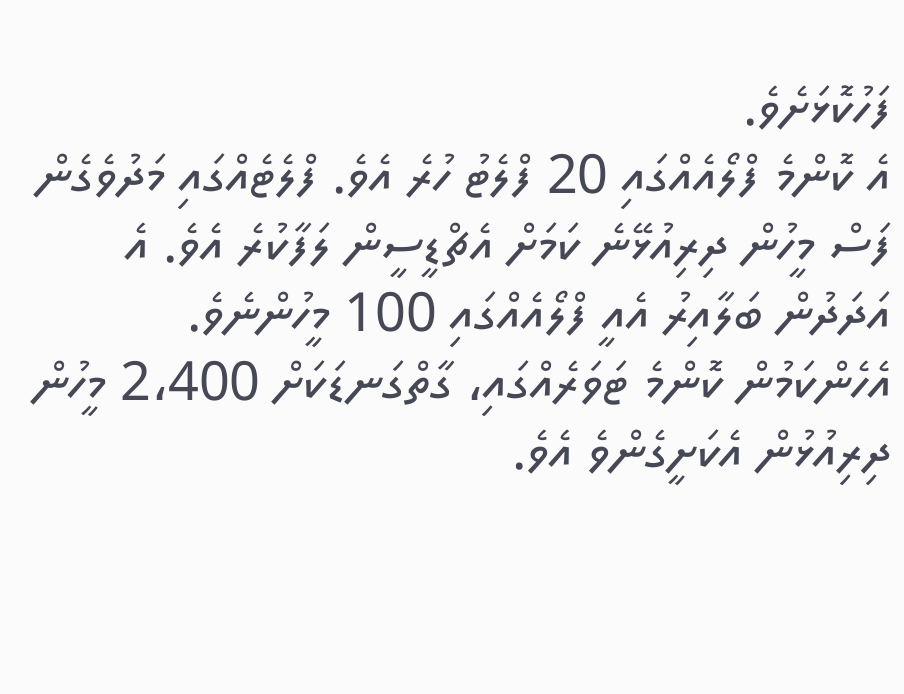ފަހުކޮޅަށެވެ.
އެ ކޮންމެ ފްލޯއެއްގައި 20 ފްލެޓު ހުރެ އެވެ. ފްލެޓެއްގައި މަދުވެގެން ފަސް މީހުން ދިރިއުޅޭނެ ކަމަށް އެޗްޑީސީން ލަފާކުރެ އެވެ. އެ އަދަދުން ބަލާއިރު އެއީ ފްލޯއެއްގައި 100 މީހުންނެވެ. އެހެންކަމުން ކޮންމެ ޓަވަރެއްގައި، ގާތްގަނޑަކަށް 2،400 މީހުން ދިރިއުޅުން އެކަށީގެންވެ އެވެ.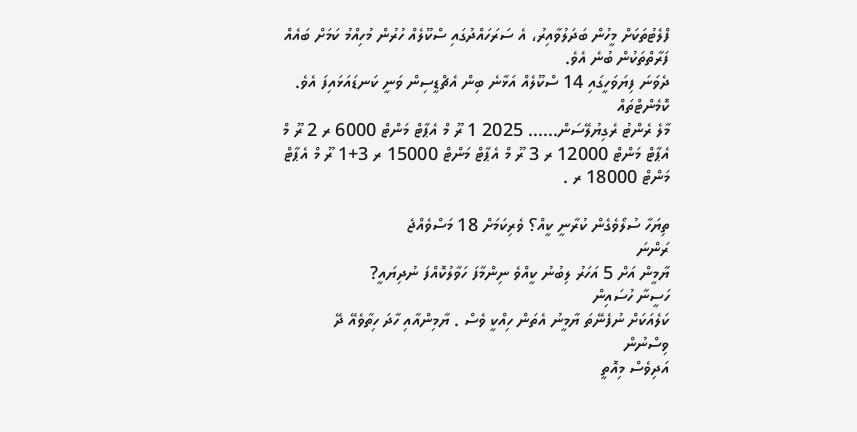ފްލެޓުތަކަށް މީހުން ބަދަލުވާއިރު، އެ ސަރަހައްދުގައި ސްކޫލެއް ހުރުން މުހިއްމު ކަމަށް ބައެއް ފަރާތްތަކުން ބުނެ އެވެ.
ދެވަނަ ފިޔަވަހީގައި 14 ސްކޫލެއް އަޅާނެ ބިން އެޗްޑީސިން ވަނީ ކަނޑައަޅައިފަ އެވެ.
ކޮމެންޓްތައް
މާލެ ރެންޓު ރެގިޔުލޭސަން...... 2025 1 ރޫ މް އެޕާޓް މަންޓް 6000 ރ 2 ރޫ މް އެޕާޓް މަންޓް 12000 ރ 3 ރޫ މް އެޕާޓް މަންޓް 15000 ރ 3+1 ރޫ މް އެޕާޓް މަންޓް 18000 ރ .

ތިޔަހާ ސުލޯވެގެން ކުރާނީ ކީއް؟ ވެރިކަމަށް 18 މަސްވެއްޖެ
ރަންނަ
ޔާމީން އަށް 5 އަހަރު ލިބުނު ކީއްވެ ނިންމާފަ ހަވާލުކޮއްފަ ނުދިޔައީ?
ހަސީނާ ހުސައިން
ކަލެއަކަށް ނުފެނޭތަ ޔާމީނު އެތަން ހިއްކީ ވެސް . ޔާމިންއާއި ހާދަ ހިތާވެއޭ ދޭ
ވިސްނުން
އަދިވެސް މިއޮތީ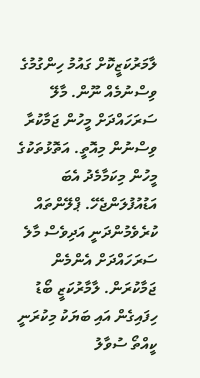ލާމަރުކަޒީކޮށް ގައުމު ހިންގުމުގެ ވިސްނުމެއް ނޫން. މާލޭ ސަރަހައްދަށް މީހުން ޖަމާކުރާ ވިސްނުން މިއޮތީ. އަތޮޅުތަކުގެ މީހުން މިކަމާމެދު އެބަ އަޑުއުފުލަންޖެހޭ. ޕްލޭންތައް ކުރެވެމުންދަނީ އަދިވެސް މާލެ ސަރަހައްދަށް އެންމެން ޖަމާކުރަން. ލާމާރުކަޒީ ބޯޑު ހިފައިގެން އައި ބަޔަކު މިކުރަނީ ކީއްތޯ ސުވާލު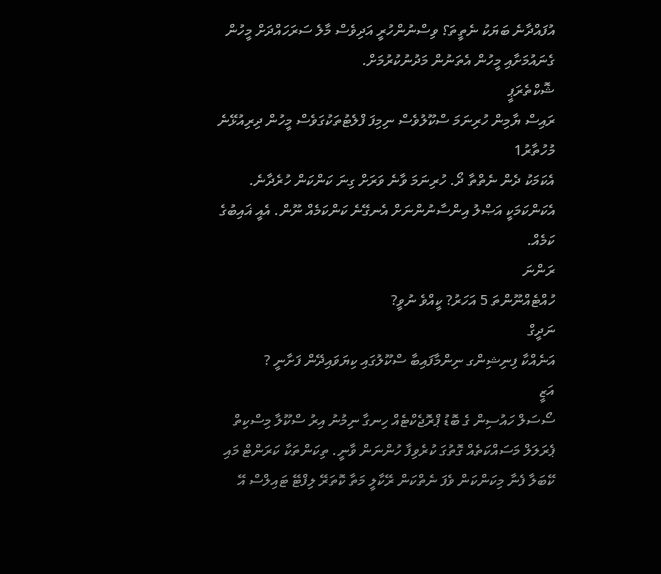އުފައްދާނެ ބަޔަކު ނެތީތަ؟ ވިސްނުންހުރީ އަދިވެސް މާލެ ސަރަހައްދަށް މީހުން ގެނައުމަށާއި މީހުން އެތަނުން މަދުނުކުރުމަށް.
ޝޮކްތެރަޕީ
ރައިސް ޔާމިން ހުރިނަމަ ސްކޫލުވެސް ނިމިފަ ފްލެޓުތަކުގަވެސް މީހުން ދިރިއުޅޭނެ
މުހުތާރު1
އެކަމަކު ދެން ނެތްތާ ދޯ. ހުރިނަމަ ވާނެ ވަރަށް ގިނަ ކަންކަން ހުރެދާނެ. އެކަންކަމަކީ އަޞްލު އިންސާނުންނަށް އެނގޭނެ ކަންކަމެއް ނޫން. އެއީ ޣައިބުގެ ކަމެއް.
ރަންނަ
ހުއްޓެއްނޫންތަ 5 އަހަރު? ކީއްވެ ނުވީ?
ނަދީގް
އަނެއްކާ ފިނިޝިންގ ނިންމާފައިބާ ސްކޫލުގައި ކިޔަވައިދޭން ފަށާނީ ?
އަޒީ
ސޯސަލް ހައުސިން ގެ ބޮޑު ޕްރޮޖެކްޓެއް ހިނގާ ނިމުނު އިރު ސްކޫލާ މިސްކިތް ޕެރަލަލް މަސައްކަތެއް ގޮތުގަ ކުރެވިފާ ހުންނަން ވާނީ. ތިކަންތަކާ ކަރަންޓް މައި ކޭބަލާ ފެނާ މިކަންކަން ވެފަ ނެތްކަން ރޭކާލީ މަތާ ކޮތަރޭ ލިފްޓޭ ޓައިލްސް އޭ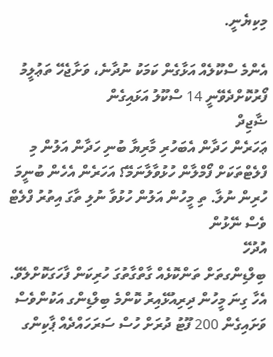މިކިޔެނީ.

އެންމެ ސްކޫލެއް އަޅާގެން ކަމަކު ނުދާނެ، ވަށާޖެހޭ ތަޢުލީމު ފޯރުކޮށްދެވޭނީ 14 ސްކޫލު އަޅައިގެން
ޟާޖިދް
ޢަހަރެން ހަދާން އެބަހުރި މާރިޔާ ބުނި ހަދާން އަލުން މި ފްލެޓްތަކަށް ފޯމްލާން ހުޅުވާލާނަމޭ؟ އަހަރެން އެހެން ބުނީމަ ހުރިން ނުލާ. ތި މީހުން އަލުން ހުޅުވާ ނުލި ތާގަ އިތުރު ފްލެޓް ވެސް ނޭޅުން
އުދުހޭ
ބިލްޑިންގތަށް ތަންކޮޅެއް ގާތްގާތުގަ ހުރިކަން ފާހަގަކޮށްލެވޭ. އެހާ ގިނަ މީހުން ދިރިއުޅޭއިރު ކޮންމެ ބިލްޑިންގ އަކުންވެސް ވަށައިގެން 200 ފޫޓު ދުރަށް ހުސް ސަރަހައްދެއް ޕާކިންގ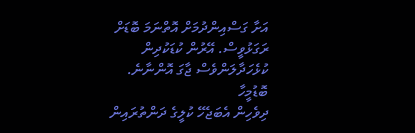އަށާ ގަސްއިންދުމަށް އޮތްނަމަ ބޮޑަށް ރަގަޅުވީސް. އޭރުން ކުޑަކުދިން ކުޅެހަދާލަންވެސް ޖާގަ އޮންނާނެ.
ބޮޑުމީހާ
ދިވެހިން އެބަޖެހޭ ކުލީގެ ދަންތުރައިން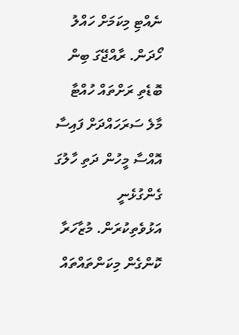ނެއްޓި މިކަމަށް ހައްލު ހޯދަން. ރާއްޖޭގަ ބިން ބޮޑެތި ރަށްތައް ހުއްޓާ މާލެ ސަރަހައްދަށް ފައިސާ އޮއްސާ މީހުން ދަތި ހާލުގަ ގެންގުޅެނީ އަޅުވެތިކުރަން. މުޒާހަރާ ކޮންގެން މިކަންތައްތައް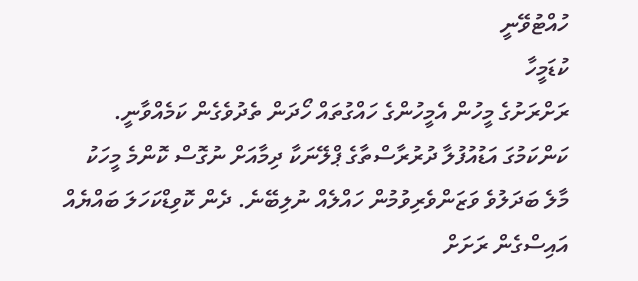ހުއްޓުވޭނީ
ކުޑަމީހާ
ރަށްރަށުގެ މީހުން އެމީހުންގެ ހައްގުތައް ހޯދަން ތެދުވެގެން ކަމެއްވާނީ. ކަންކަމުގަ އަޑުއުފުލާ ދުރުރާސްތާގެ ޕްލޭނަކާ ދިމާއަށް ނުގޮސް ކޮންމެ މީހަކު މާލެ ބަދަލުވެ ވަޒަންވެރިވުމުން ހައްލެއް ނުލިބޭނެ. ދެން ކޮވިޑްކަހަލަ ބައްޔެއް އައިސްގެން ރަށަށް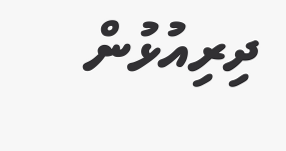ދިރިއުޅުން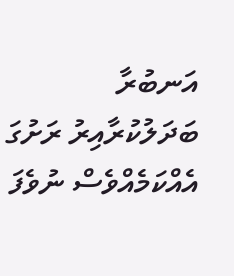އަނބުރާ ބަދަލުކުރާއިރު ރަށުގަ އެއްކަމެއްވެސް ނުވެފަ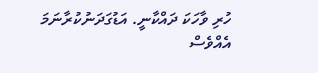ހުރި ވާހަކަ ދައްކާނީ. އަޑުގަދަނުކުރާނަމަ އެއްވެސް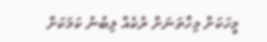މީހަކަށް މިހާތަނަށް ރުކެއް ލިބުނު ކަމަކަށް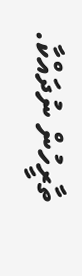ތާރީހުން ނުދައްކާ.